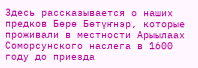Здесь рассказывается о наших предков Бөрө Бөтүҥнэр, которые проживали в местности Арыылаах Соморсунского наслега в 1600 году до приезда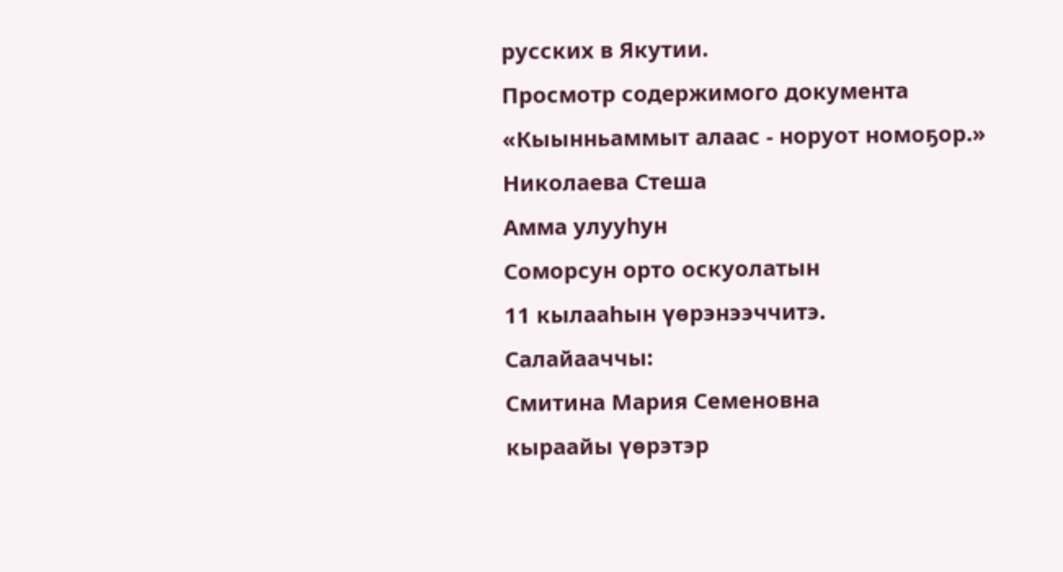русских в Якутии.
Просмотр содержимого документа
«Кыынньаммыт алаас - норуот номоҕор.»
Николаева Стеша
Амма улууһун
Соморсун орто оскуолатын
11 кылааһын үөрэнээччитэ.
Салайааччы:
Смитина Мария Семеновна
кыраайы үөрэтэр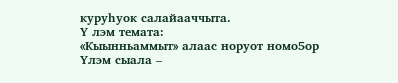куруһуок салайааччыта.
Ү лэм темата:
«Кыынньаммыт» алаас норуот номо5ор
Үлэм сыала –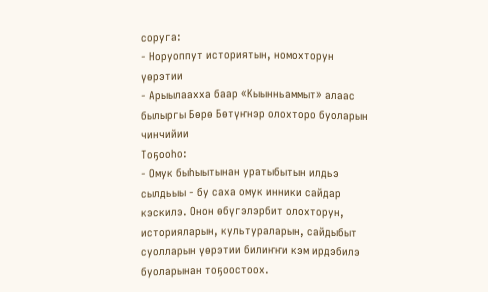соруга:
- Норуоппут историятын, номохторун үөрэтии
- Арыылаахха баар «Кыынньаммыт» алаас былыргы Бөрө Бөтүҥнэр олохторо буоларын чинчийии
Тоҕооһо:
- Омук быһыытынан уратыбытын илдьэ сылдьыы - бу саха омук инники сайдар кэскилэ. Онон өбүгэлэрбит олохторун, историяларын, культураларын, сайдыбыт суолларын үөрэтии билиҥҥи кэм ирдэбилэ буоларынан тоҕоостоох.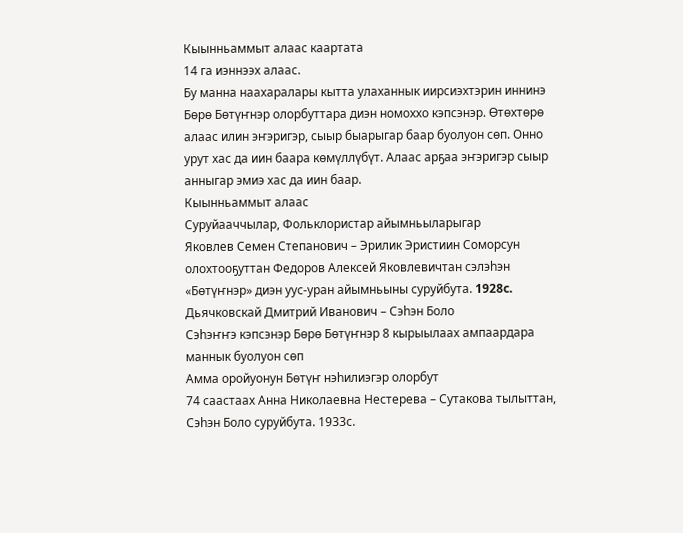Кыынньаммыт алаас каартата
14 га иэннээх алаас.
Бу манна наахаралары кытта улаханнык иирсиэхтэрин иннинэ
Бөрө Бөтүҥнэр олорбуттара диэн номоххо кэпсэнэр. Өтөхтөрө алаас илин эҥэригэр, сыыр быарыгар баар буолуон сөп. Онно урут хас да иин баара көмүллүбүт. Алаас арҕаа эҥэригэр сыыр анныгар эмиэ хас да иин баар.
Кыынньаммыт алаас
Суруйааччылар, Фольклористар айымньыларыгар
Яковлев Семен Степанович – Эрилик Эристиин Соморсун олохтооҕуттан Федоров Алексей Яковлевичтан сэлэһэн «Бөтүҥнэр» диэн уус-уран айымньыны суруйбута. 1928c.
Дьячковскай Дмитрий Иванович – Сэһэн Боло
Сэһэҥҥэ кэпсэнэр Бөрө Бөтүҥнэр 8 кырыылаах ампаардара маннык буолуон сөп
Амма оройуонун Бөтүҥ нэһилиэгэр олорбут
74 саастаах Анна Николаевна Нестерева – Сутакова тылыттан,
Сэһэн Боло суруйбута. 1933с.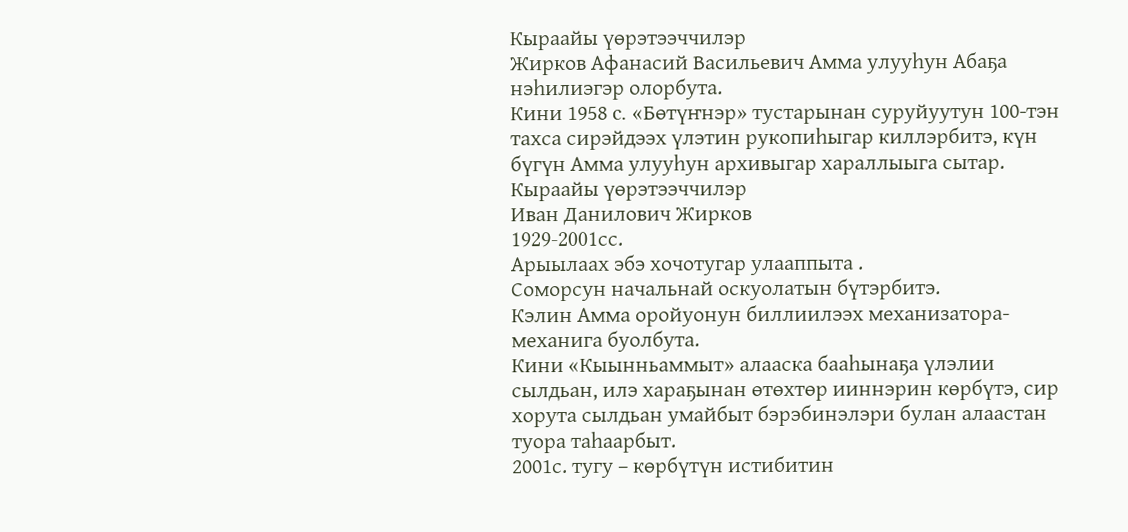Кыраайы үөрэтээччилэр
Жирков Афанасий Васильевич Амма улууһун Абаҕа нэһилиэгэр олорбута.
Кини 1958 c. «Бөтүҥнэр» тустарынан суруйуутун 100-тэн тахса сирэйдээх үлэтин рукопиһыгар киллэрбитэ, күн бүгүн Амма улууһун архивыгар хараллыыга сытар.
Кыраайы үөрэтээччилэр
Иван Данилович Жирков
1929-2001cс.
Арыылаах эбэ хочотугар улааппыта .
Соморсун начальнай оскуолатын бүтэрбитэ.
Кэлин Амма оройуонун биллиилээх механизатора-механига буолбута.
Кини «Кыынньаммыт» алааска бааһынаҕа үлэлии сылдьан, илэ хараҕынан өтөхтөр ииннэрин көрбүтэ, сир хорута сылдьан умайбыт бэрэбинэлэри булан алаастан туора таһаарбыт.
2001с. тугу – көрбүтүн истибитин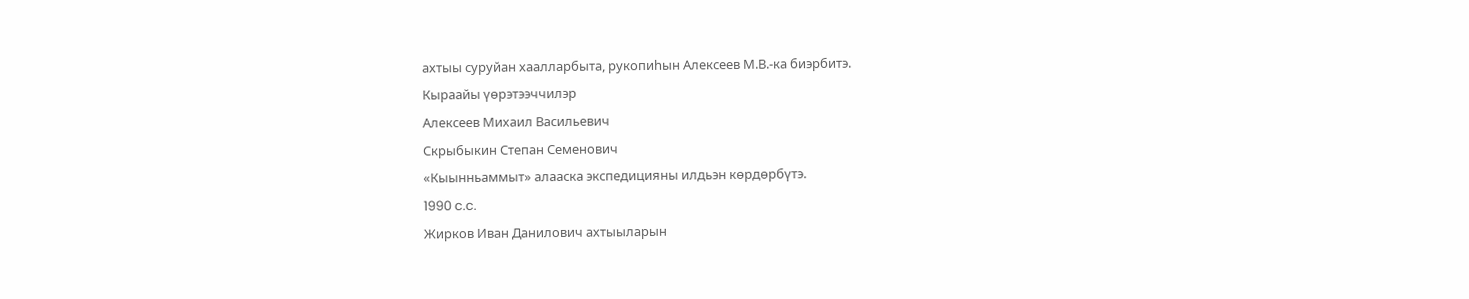ахтыы суруйан хаалларбыта, рукопиһын Алексеев М.В.-ка биэрбитэ.
Кыраайы үөрэтээччилэр
Алексеев Михаил Васильевич
Скрыбыкин Степан Семенович
«Кыынньаммыт» алааска экспедицияны илдьэн көрдөрбүтэ.
1990 c.c.
Жирков Иван Данилович ахтыыларын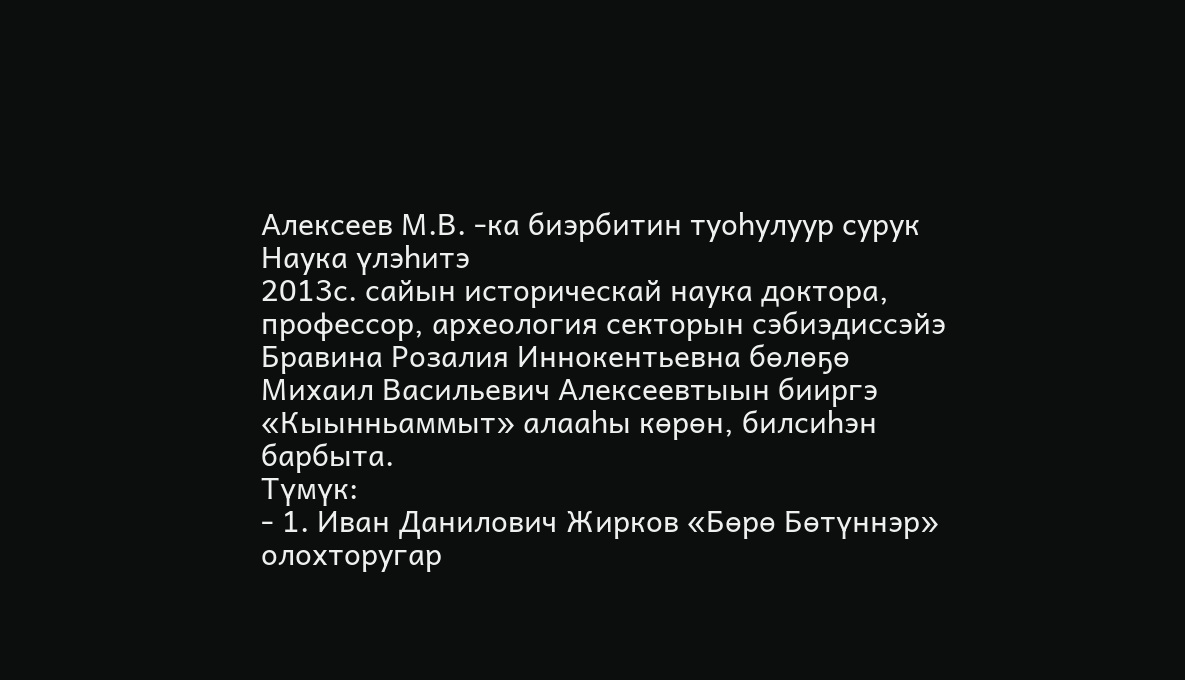Алексеев М.В. -ка биэрбитин туоһулуур сурук
Наука үлэһитэ
2013с. сайын историческай наука доктора, профессор, археология секторын сэбиэдиссэйэ Бравина Розалия Иннокентьевна бөлөҕө
Михаил Васильевич Алексеевтыын бииргэ
«Кыынньаммыт» алааһы көрөн, билсиһэн барбыта.
Түмүк:
- 1. Иван Данилович Жирков «Бөрө Бөтүннэр» олохторугар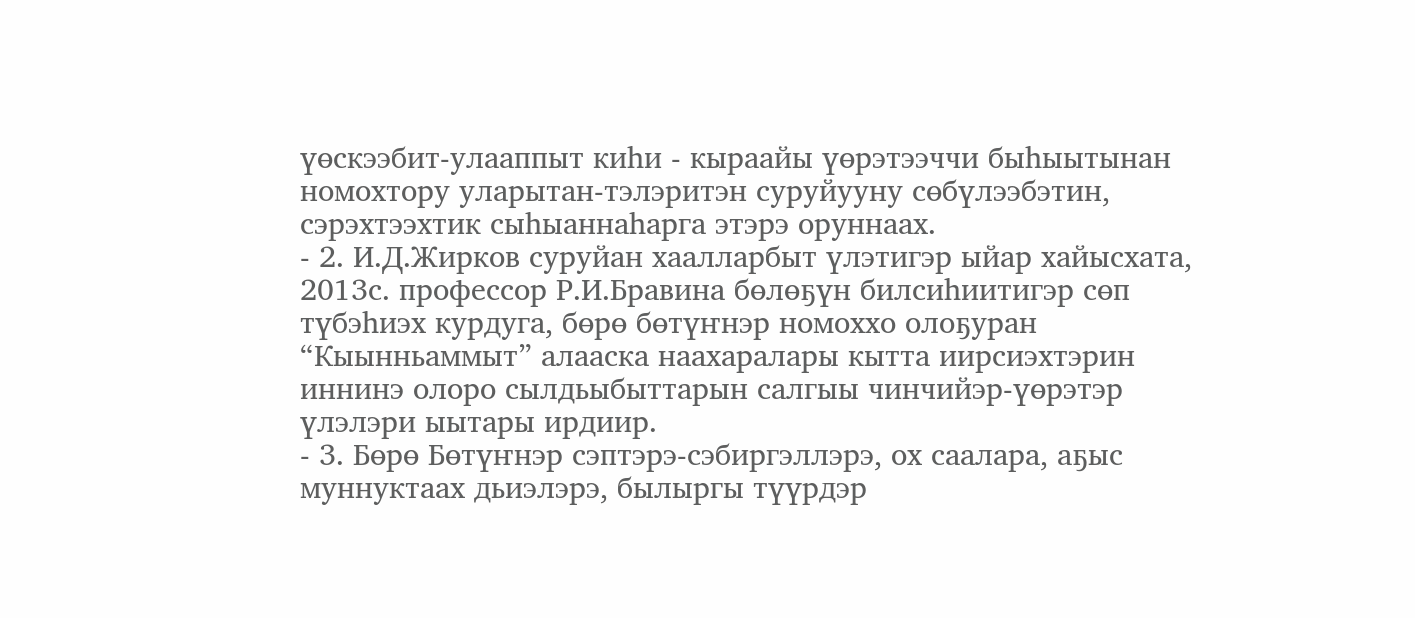үөскээбит-улааппыт киһи - кыраайы үөрэтээччи быһыытынан номохтору уларытан-тэлэритэн суруйууну сөбүлээбэтин, сэрэхтээхтик сыһыаннаһарга этэрэ оруннаах.
- 2. И.Д.Жирков суруйан хаалларбыт үлэтигэр ыйар хайысхата, 2013с. профессор Р.И.Бравина бөлөҕүн билсиһиитигэр сөп түбэһиэх курдуга, бөрө бөтүҥнэр номоххо олоҕуран “Кыынньаммыт” алааска наахаралары кытта иирсиэхтэрин иннинэ олоро сылдьыбыттарын салгыы чинчийэр-үөрэтэр үлэлэри ыытары ирдиир.
- 3. Бөрө Бөтүҥнэр сэптэрэ-сэбиргэллэрэ, ох саалара, аҕыс муннуктаах дьиэлэрэ, былыргы түүрдэр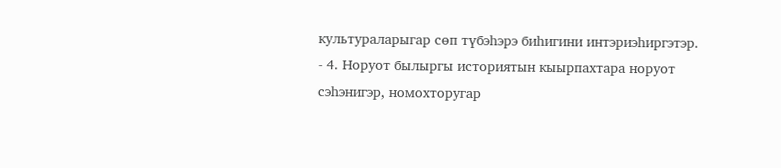культураларыгар сөп түбэһэрэ биһигини интэриэһиргэтэр.
- 4. Норуот былыргы историятын кыырпахтара норуот сэһэнигэр, номохторугар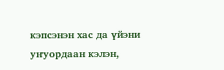кэпсэнэн хас да үйэни уҥуордаан кэлэн,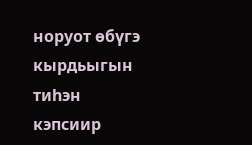норуот өбүгэ кырдьыгын тиһэн кэпсиир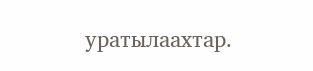уратылаахтар.